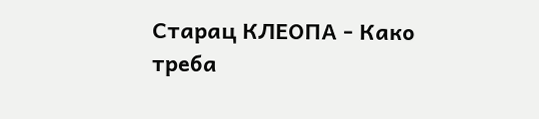Старац КЛЕОПА - Како треба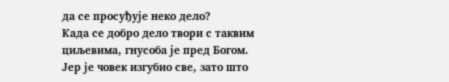да се просуђује неко дело?
Када се добро дело твори с таквим циљевима, гнусоба је пред Богом. Јер је човек изгубио све, зато што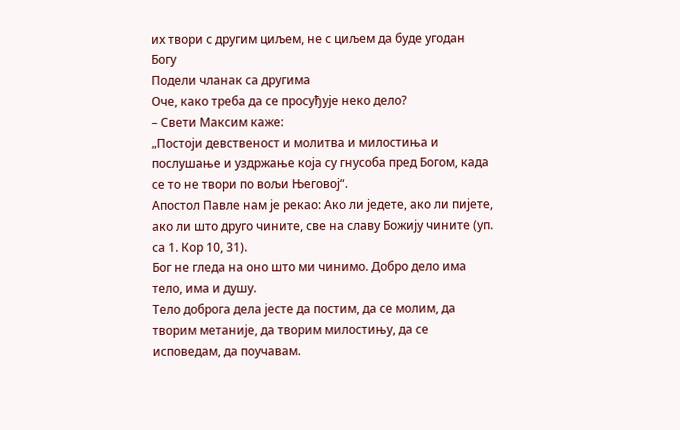их твори с другим циљем, не с циљем да буде угодан Богу
Подели чланак са другима
Оче, како треба да се просуђује неко дело?
– Свети Максим каже:
„Постоји девственост и молитва и милостиња и послушање и уздржање која су гнусоба пред Богом, када се то не твори по вољи Његовој“.
Апостол Павле нам је рекао: Ако ли једете, ако ли пијете, ако ли што друго чините, све на славу Божију чините (уп. са 1. Кор 10, 31).
Бог не гледа на оно што ми чинимо. Добро дело има тело, има и душу.
Тело доброга дела јесте да постим, да се молим, да творим метаније, да творим милостињу, да се исповедам, да поучавам.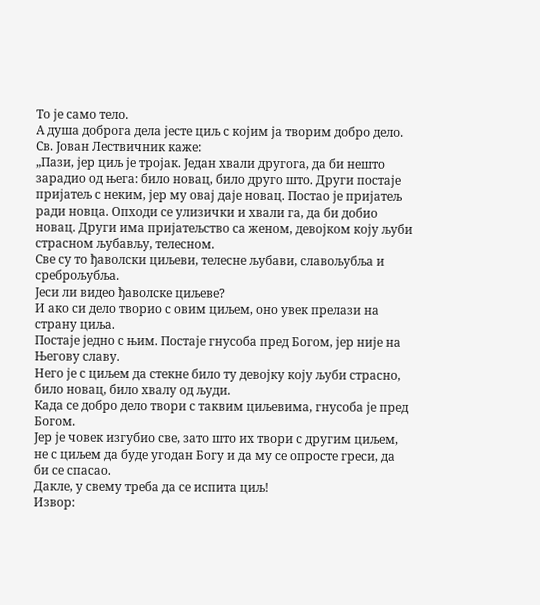То је само тело.
А душа доброга дела јесте циљ с којим ја творим добро дело.
Св. Јован Лествичник каже:
„Пази, јер циљ је тројак. Један хвали другога, да би нешто зарадио од њега: било новац, било друго што. Други постаје пријатељ с неким, јер му овај даје новац. Постао је пријатељ ради новца. Опходи се улизички и хвали га, да би добио новац. Други има пријатељство са женом, девојком коју љуби страсном љубављу, телесном.
Све су то ђаволски циљеви, телесне љубави, славољубља и среброљубља.
Јеси ли видео ђаволске циљеве?
И ако си дело творио с овим циљем, оно увек прелази на страну циља.
Постаје једно с њим. Постаје гнусоба пред Богом, јер није на Његову славу.
Него је с циљем да стекне било ту девојку коју љуби страсно, било новац, било хвалу од људи.
Када се добро дело твори с таквим циљевима, гнусоба је пред Богом.
Јер је човек изгубио све, зато што их твори с другим циљем, не с циљем да буде угодан Богу и да му се опросте греси, да би се спасао.
Дакле, у свему треба да се испита циљ!
Извор: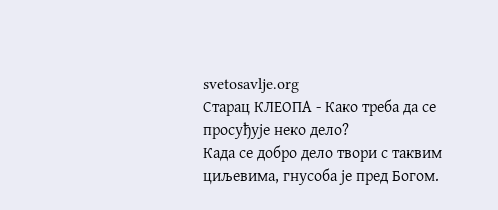svetosavlje.org
Старац КЛЕОПА - Како треба да се просуђује неко дело?
Када се добро дело твори с таквим циљевима, гнусоба је пред Богом.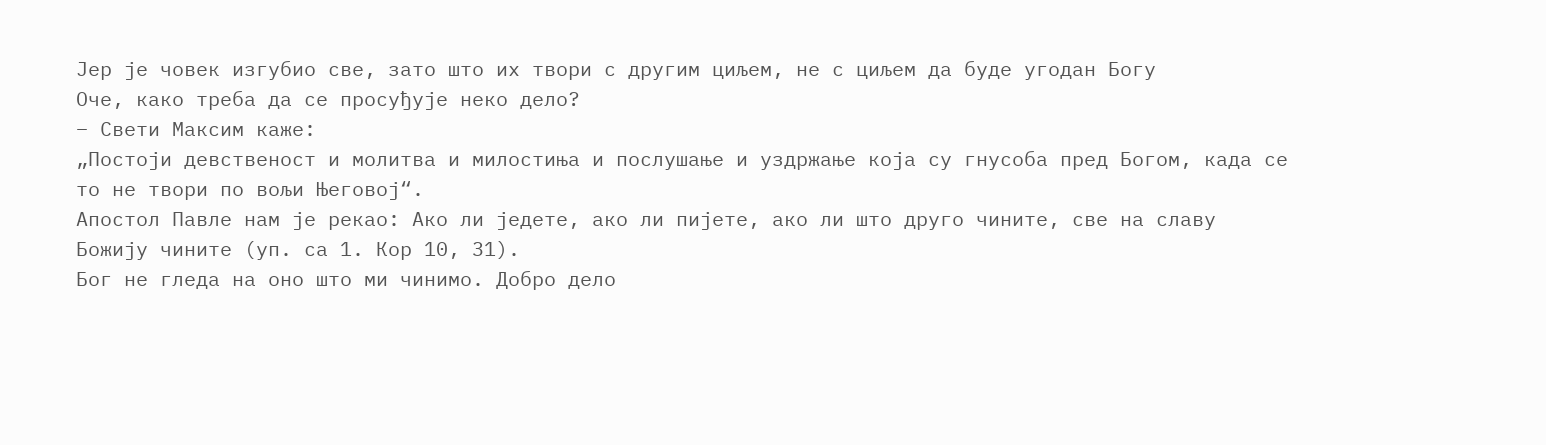Јер је човек изгубио све, зато што их твори с другим циљем, не с циљем да буде угодан Богу
Оче, како треба да се просуђује неко дело?
– Свети Максим каже:
„Постоји девственост и молитва и милостиња и послушање и уздржање која су гнусоба пред Богом, када се то не твори по вољи Његовој“.
Апостол Павле нам је рекао: Ако ли једете, ако ли пијете, ако ли што друго чините, све на славу Божију чините (уп. са 1. Кор 10, 31).
Бог не гледа на оно што ми чинимо. Добро дело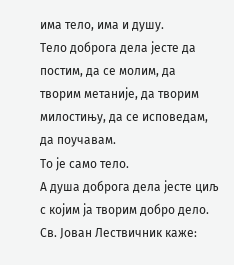има тело, има и душу.
Тело доброга дела јесте да постим, да се молим, да творим метаније, да творим милостињу, да се исповедам, да поучавам.
То је само тело.
А душа доброга дела јесте циљ с којим ја творим добро дело.
Св. Јован Лествичник каже: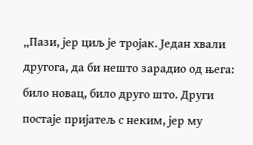„Пази, јер циљ је тројак. Један хвали другога, да би нешто зарадио од њега: било новац, било друго што. Други постаје пријатељ с неким, јер му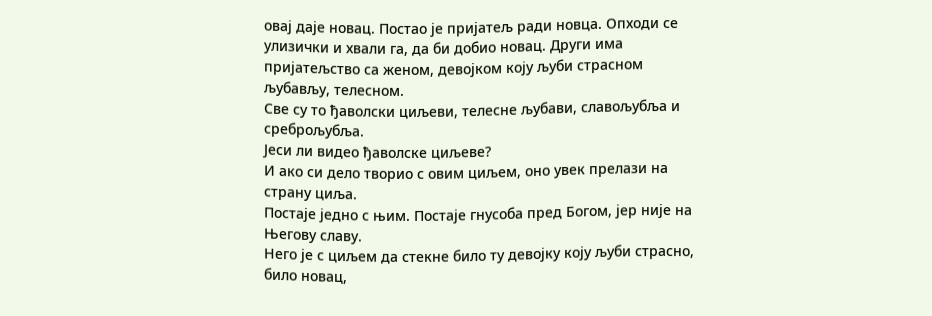овај даје новац. Постао је пријатељ ради новца. Опходи се улизички и хвали га, да би добио новац. Други има пријатељство са женом, девојком коју љуби страсном љубављу, телесном.
Све су то ђаволски циљеви, телесне љубави, славољубља и среброљубља.
Јеси ли видео ђаволске циљеве?
И ако си дело творио с овим циљем, оно увек прелази на страну циља.
Постаје једно с њим. Постаје гнусоба пред Богом, јер није на Његову славу.
Него је с циљем да стекне било ту девојку коју љуби страсно, било новац,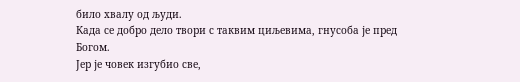било хвалу од људи.
Када се добро дело твори с таквим циљевима, гнусоба је пред Богом.
Јер је човек изгубио све,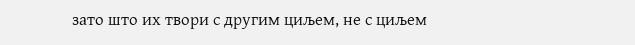зато што их твори с другим циљем, не с циљем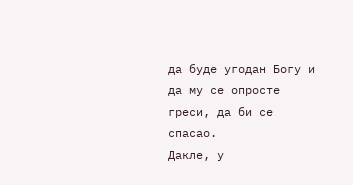да буде угодан Богу и да му се опросте греси, да би се спасао.
Дакле, у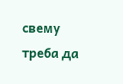свему треба да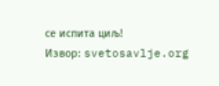се испита циљ!
Извор: svetosavlje.org